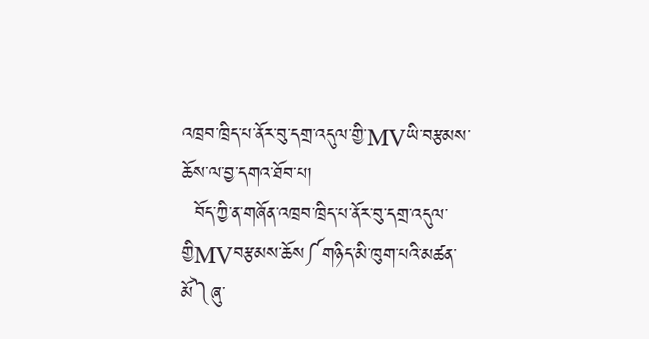འཁྲབ་ཁྲིད་པ་ནོར་བུ་དགྲ་འདུལ་གྱི་MVཡི་བརྩམས་ཆོས་ལ་བྱ་དགའ་ཐོབ་པ།
  བོད་ཀྱི་ན་གཞོན་འཁྲབ་ཁྲིད་པ་ནོར་བུ་དགྲ་འདུལ་གྱིMVབརྩམས་ཆོས༼གཉིད་མི་ཁུག་པའི་མཚན་མོ༽ཞུ་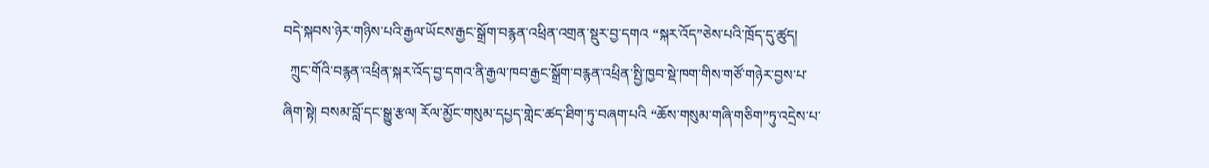བདེ་སྐབས་ཉེར་གཉིས་པའི་རྒྱལ་ཡོངས་རྒྱང་སྒྲོག་བརྙན་འཕྲིན་འགྲན་སྡུར་བྱ་དགའ “སྐར་འོད”ཅེས་པའི་ཁྲོད་དུ་ཚུད།
  ཀྲུང་གོའི་བརྙན་འཕྲིན་སྐར་འོད་བྱ་དགའ་ནི་རྒྱལ་ཁབ་རྒྱང་སྒྲོག་བརྙན་འཕྲིན་སྤྱི་ཁྱབ་སྡེ་ཁག་གིས་གཙོ་གཉེར་བྱས་པ་ཞིག་སྟེ། བསམ་བློ་དང་སྒྱུ་རྩལ། རོལ་མྱོང་གསུམ་དཔྱད་གླེང་ཚད་ཐིག་ཏུ་བཞག་པའི “ཆོས་གསུམ་གཞི་གཅིག”ཏུ་འདྲེས་པ་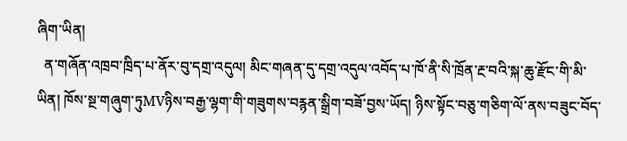ཞིག་ཡིན།
  ན་གཞོན་འཁྲབ་ཁྲིད་པ་ནོར་བུ་དགྲ་འདུལ། མིང་གཞན་དུ་དགྲ་འདུལ་འབོད་པ་ཁོ་ནི་སི་ཁྲོན་རྔ་བའི་སྐ་ཆུ་རྫོང་གི་མི་ཡིན། ཁོས་སྔ་གཞུག་ཏུMVཉིས་བརྒྱ་ལྷག་གི་གཟུགས་བརྙན་སྒྲིག་བཟོ་བྱས་ཡོད། ཉིས་སྟོང་བཅུ་གཅིག་ལོ་ནས་བཟུང་བོད་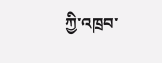ཀྱི་འཁྲབ་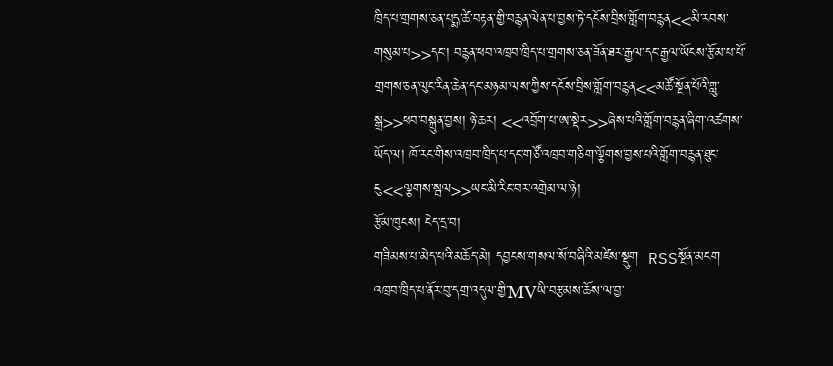ཁྲིད་པ་གྲགས་ཅན་པདྨ་ཚེ་བརྟན་གྱི་བརྙན་ལེན་པ་བྱས་ཏེ་དངོས་བྲིས་གློག་བརྙན<<མི་རབས་གསུམ་པ>>དང་། བརྙན་ཕབ་འཁྲབ་ཁྲིད་པ་གྲགས་ཅན་ཟོན་ཐར་རྒྱལ་དང་རྒྱལ་ཡོངས་རྩོམ་པ་པོ་གྲགས་ཅན་ལུང་རིན་ཆེན་དང་མཉམ་ལས་ཀྱིས་དངོས་བྲིས་གློག་བརྙན<<མཚོ་སྔོན་པོའི་གླུ་སྒྲ>>ཕབ་བསྐྲུན་བྱས། ཉེ་ཆར། <<འབྲོག་པ་ཨ་སྡེར>>ཞེས་པའི་གློག་བརྙན་ཞིག་འཚགས་ཡོད་ལ། ཁོ་རང་གིས་འཁྲབ་ཁྲིད་པ་དང་གཙོ་འཁྲབ་གཅིག་ལྕོགས་བྱས་པའི་གློག་བརྙན་ཐུང་ངུ<<ལྕགས་སྦལ>>ཡང་མི་རིང་བར་འགྲེམ་ལ་ཉེ།
རྩོམ་ཁུངས། ངེད་དྲ་བ།
གཟིམས་པ་མེད་པའི་མཆོད་མེ། དབྱངས་གསལ་སོ་བཞིའི་མཛེས་སྡུག  RSSསྔོན་མངག
འཁྲབ་ཁྲིད་པ་ནོར་བུ་དགྲ་འདུལ་གྱི་MVཡི་བརྩམས་ཆོས་ལ་བྱ་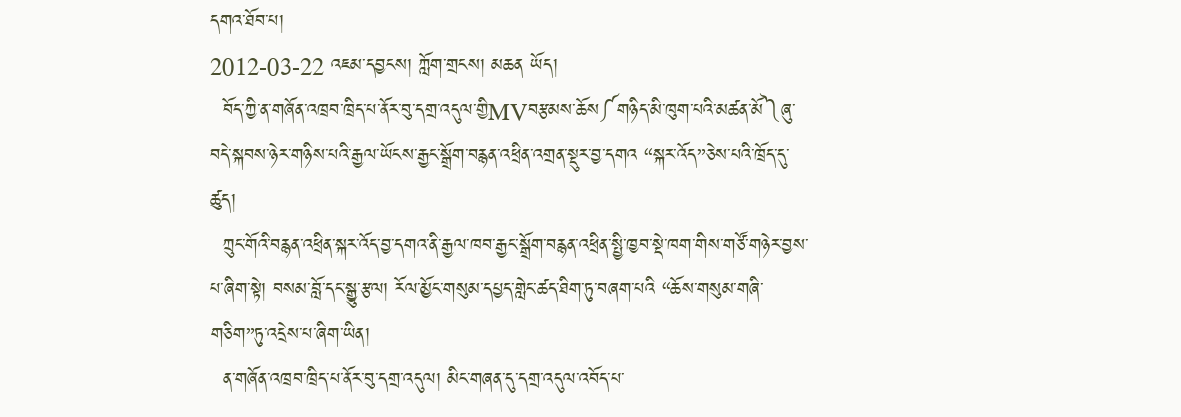དགའ་ཐོབ་པ།
2012-03-22 འཇམ་དབྱངས། ཀློག་གྲངས། མཆན ཡོད།
  བོད་ཀྱི་ན་གཞོན་འཁྲབ་ཁྲིད་པ་ནོར་བུ་དགྲ་འདུལ་གྱིMVབརྩམས་ཆོས༼གཉིད་མི་ཁུག་པའི་མཚན་མོ༽ཞུ་བདེ་སྐབས་ཉེར་གཉིས་པའི་རྒྱལ་ཡོངས་རྒྱང་སྒྲོག་བརྙན་འཕྲིན་འགྲན་སྡུར་བྱ་དགའ “སྐར་འོད”ཅེས་པའི་ཁྲོད་དུ་ཚུད།
  ཀྲུང་གོའི་བརྙན་འཕྲིན་སྐར་འོད་བྱ་དགའ་ནི་རྒྱལ་ཁབ་རྒྱང་སྒྲོག་བརྙན་འཕྲིན་སྤྱི་ཁྱབ་སྡེ་ཁག་གིས་གཙོ་གཉེར་བྱས་པ་ཞིག་སྟེ། བསམ་བློ་དང་སྒྱུ་རྩལ། རོལ་མྱོང་གསུམ་དཔྱད་གླེང་ཚད་ཐིག་ཏུ་བཞག་པའི “ཆོས་གསུམ་གཞི་གཅིག”ཏུ་འདྲེས་པ་ཞིག་ཡིན།
  ན་གཞོན་འཁྲབ་ཁྲིད་པ་ནོར་བུ་དགྲ་འདུལ། མིང་གཞན་དུ་དགྲ་འདུལ་འབོད་པ་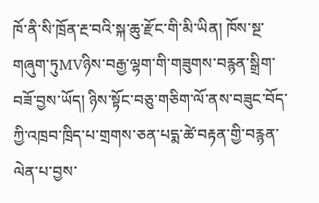ཁོ་ནི་སི་ཁྲོན་རྔ་བའི་སྐ་ཆུ་རྫོང་གི་མི་ཡིན། ཁོས་སྔ་གཞུག་ཏུMVཉིས་བརྒྱ་ལྷག་གི་གཟུགས་བརྙན་སྒྲིག་བཟོ་བྱས་ཡོད། ཉིས་སྟོང་བཅུ་གཅིག་ལོ་ནས་བཟུང་བོད་ཀྱི་འཁྲབ་ཁྲིད་པ་གྲགས་ཅན་པདྨ་ཚེ་བརྟན་གྱི་བརྙན་ལེན་པ་བྱས་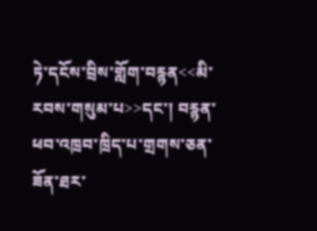ཏེ་དངོས་བྲིས་གློག་བརྙན<<མི་རབས་གསུམ་པ>>དང་། བརྙན་ཕབ་འཁྲབ་ཁྲིད་པ་གྲགས་ཅན་ཟོན་ཐར་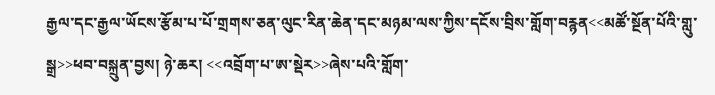རྒྱལ་དང་རྒྱལ་ཡོངས་རྩོམ་པ་པོ་གྲགས་ཅན་ལུང་རིན་ཆེན་དང་མཉམ་ལས་ཀྱིས་དངོས་བྲིས་གློག་བརྙན<<མཚོ་སྔོན་པོའི་གླུ་སྒྲ>>ཕབ་བསྐྲུན་བྱས། ཉེ་ཆར། <<འབྲོག་པ་ཨ་སྡེར>>ཞེས་པའི་གློག་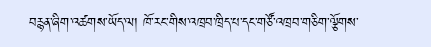བརྙན་ཞིག་འཚགས་ཡོད་ལ། ཁོ་རང་གིས་འཁྲབ་ཁྲིད་པ་དང་གཙོ་འཁྲབ་གཅིག་ལྕོགས་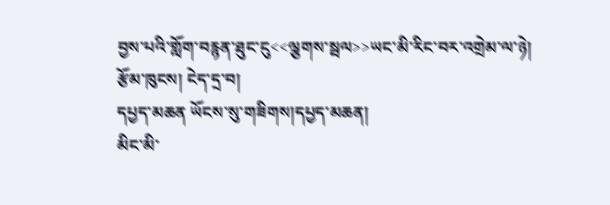བྱས་པའི་གློག་བརྙན་ཐུང་ངུ<<ལྕགས་སྦལ>>ཡང་མི་རིང་བར་འགྲེམ་ལ་ཉེ།
རྩོམ་ཁུངས། ངེད་དྲ་བ།
དཔྱད་མཆན ཡོངས་སུ་གཟིགས།དཔྱད་མཆན།
མིང་མི་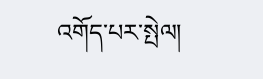འགོད་པར་སྤེལ།